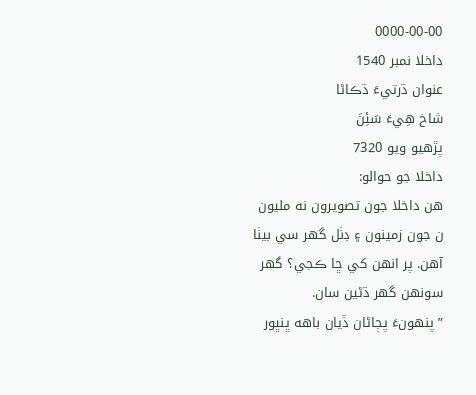0000-00-00
داخلا نمبر 1540
عنوان ڌرتيءَ ڌڪاڻا
شاخ هِيءَ سَئِنَ
پڙهيو ويو 7320
داخلا جو حوالو:
هن داخلا جون تصويرون نه مليون
ن جون زمينون ۽ ڊٺل گهر سي بيٺا آهن. پر انهن کي ڇا ڪجي؟ گهر سونهن گهر ڌڻين سان.
”پنهونءَ پڄاڻان ڏيان باهه ڀنڀور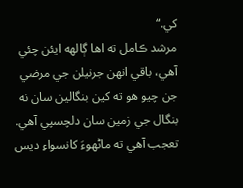کي.“
مرشد ڪامل ته اها ڳالهه ايئن چئي آهي، باقي انهن جرنيلن جي مرضي جن چيو هو ته کين بنگالين سان نه بنگال جي زمين سان دلچسپي آهي. تعجب آهي ته ماڻهوءَ کانسواءِ ديس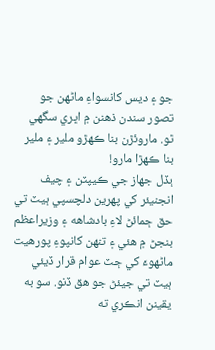جو ۽ ديس کانسواءِ ماڻهن جو تصور سندن ذهنن ۾ اڀري سگهي ٿو. ماروئڙن بنا ڪهڙو ملير ۽ ملير بنا ڪهڙا مارو!
ٻڏل جهاز جي ڪيپٽن ۽ چيف انجنيئر کي پهرين دلچسپي ٻيٽ تي حق ڄمائڻ لاءِ بادشاهه ۽ وزيراعظم بنجڻ ۾ هئي ۽ تنهن کانپوءِ پورهيت ماڻهوءَ کي ڄٽ عوام قرار ڏيئي ٻيٽ تي جيئڻ جو هق ڏنو. سو به يقينن انڪري ته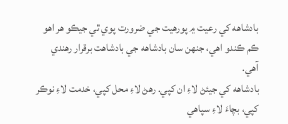بادشاهه کي رعيت ۾ پورهيت جي ضرورت پوي ٿي جيڪو هر اهو ڪم ڪندو اهي، جنهن سان بادشاهه جي بادشاهت برقرار رهندي آهي.
بادشاهه کي جيئڻ لاءِ ان کپي. رهڻ لاءِ محل کپي، خدمت لاءِ نوڪر کپي، بچاءَ لاءِ سپاهي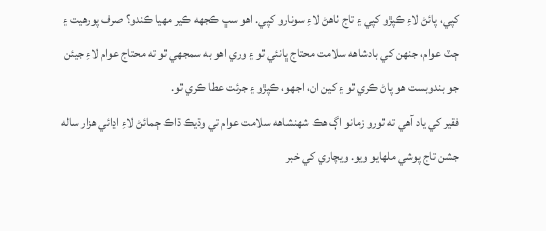کپي، پائڻ لاءِ ڪپڙو کپي ۽ تاج ٺاهڻ لاءِ سونارو کپي. اهو سڀ ڪجهه ڪير مهيا ڪندو؟ صرف پورهيت ۽ ڄٽ عوام، جنهن کي بادشاهه سلامت محتاج ڀانئي ٿو ۽ وري اهو به سمجهي ٿو ته محتاج عوام لاءِ جيئن جو بندوبست هو پاڻ ڪري ٿو ۽ کين ان، اجهو، ڪپڙو ۽ جرئت عطا ڪري ٿو.
فقير کي ياد آهي ته ٿورو زمانو اڳ هڪ شهنشاهه سلامت عوام تي وڌيڪ ڌاڪ ڄمائڻ لاءِ اڍائي هزار ساله جشن تاج پوشي ملهايو ويو. ويچاري کي خبر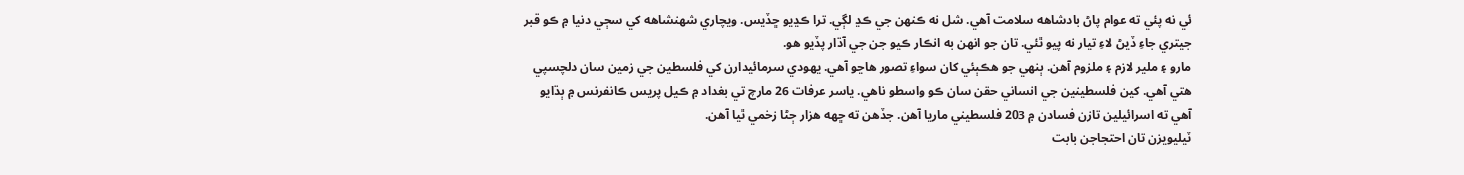ئي نه پئي ته عوام پاڻ بادشاهه سلامت آهي. شل نه ڪنهن جي ڪڍ لڳي. ترا ڪڍيو ڇڏيس. ويچاري شهنشاهه کي سڄي دنيا ۾ ڪو قبر جيتري جاءِ ڏيڻ لاءِ تيار نه پيو ٿئي. تان جو انهن به انڪار ڪيو جن جي آڌار پڏيو هو.
مارو ۽ ملير لازم ۽ ملزوم آهن. ٻنهي جو هڪٻئي کان سواءِ تصور هاڃو آهي. يهودي سرمائيدارن کي فلسطين جي زمين سان دلچسپي هتي آهي. کين فلسطينين جي انساني حقن سان ڪو واسطو ناهي. ياسر عرفات 26 مارچ تي بغداد ۾ ڪيل پريس ڪانفرنس ۾ ٻڌايو آهي ته اسرائيلين تازن فسادن ۾ 203 فلسطيني ماريا آهن. جڏهن ته ڇهه هزار ڄڻا زخمي ٿيا آهن.
ٽيليويزن تان احتجاجن بابت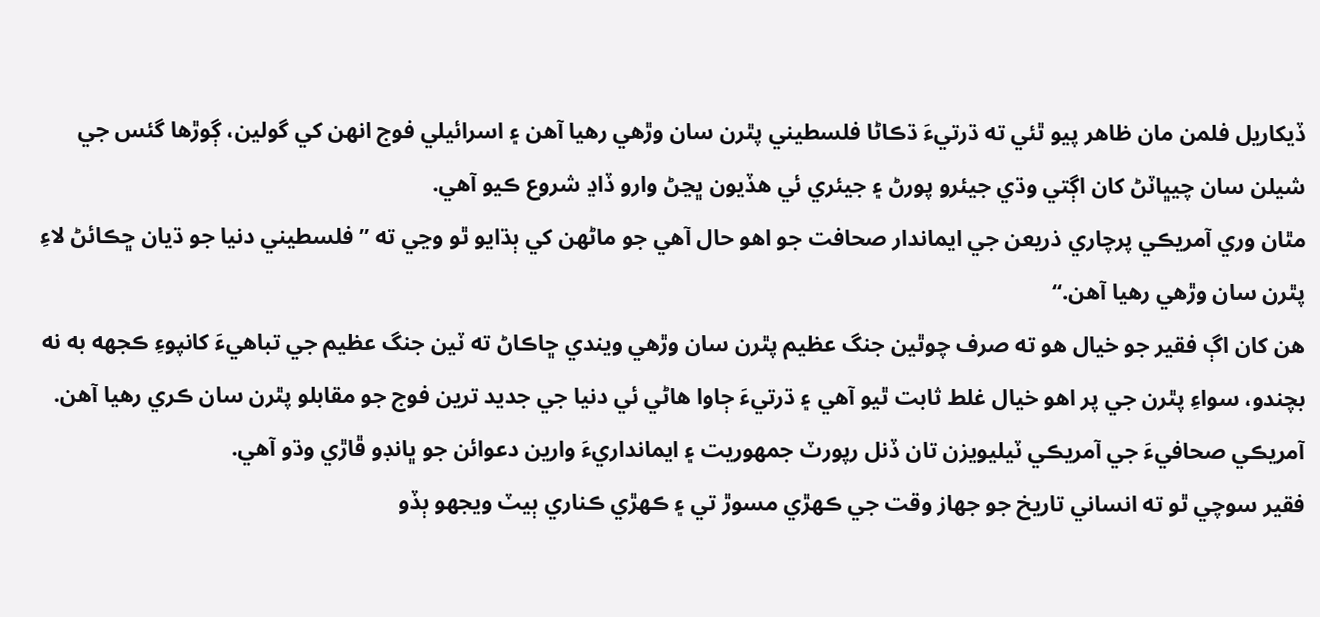ڏيکاريل فلمن مان ظاهر پيو ٿئي ته ڌرتيءَ ڌڪاڻا فلسطيني پٿرن سان وڙهي رهيا آهن ۽ اسرائيلي فوج انهن کي گولين، ڳوڙها گئس جي شيلن سان چيڀاٽڻ کان اڳتي وڌي جيئرو پورڻ ۽ جيئري ئي هڏيون ڀڃڻ وارو ڏاڍ شروع ڪيو آهي.
مٿان وري آمريڪي پرچاري ذريعن جي ايماندار صحافت جو اهو حال آهي جو ماڻهن کي ٻڌايو ٿو وڃي ته ”فلسطيني دنيا جو ڌيان ڇڪائڻ لاءِ پٿرن سان وڙهي رهيا آهن.“
هن کان اڳ فقير جو خيال هو ته صرف چوٿين جنگ عظيم پٿرن سان وڙهي ويندي ڇاڪاڻ ته ٽين جنگ عظيم جي تباهيءَ کانپوءِ ڪجهه به نه بچندو، سواءِ پٿرن جي پر اهو خيال غلط ثابت ٿيو آهي ۽ ڌرتيءَ ڄاوا هاڻي ئي دنيا جي جديد ترين فوج جو مقابلو پٿرن سان ڪري رهيا آهن. آمريڪي صحافيءَ جي آمريڪي ٽيليويزن تان ڏنل رپورٽ جمهوريت ۽ ايمانداريءَ وارين دعوائن جو ڀانڊو ڦاڙي وڌو آهي.
فقير سوچي ٿو ته انساني تاريخ جو جهاز وقت جي ڪهڙي مسوڙ تي ۽ ڪهڙي ڪناري ٻيٽ ويجهو ٻڏو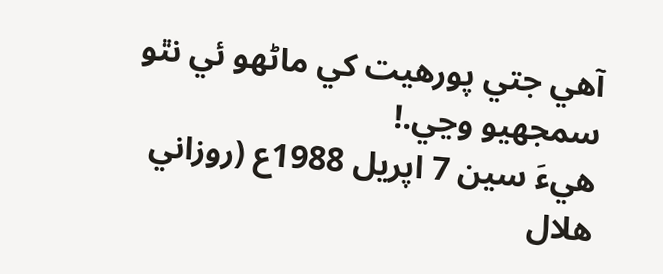آهي جتي پورهيت کي ماڻهو ئي نٿو سمجهيو وڃي.!
هيءَ سين 7 اپريل 1988ع (روزاني هلال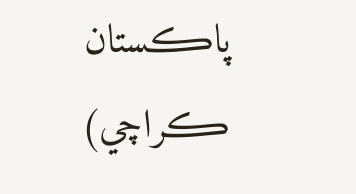پاڪستان ڪراچي)